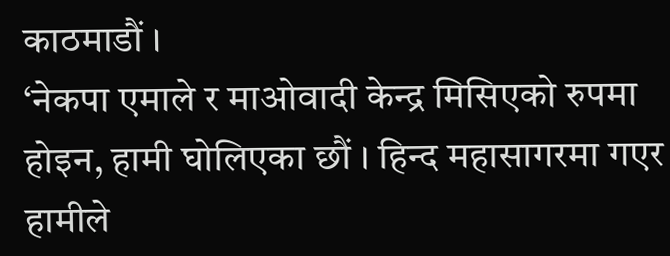काठमाडौं ।
‘नेकपा एमाले र माओवादी केन्द्र मिसिएको रुपमा होइन, हामी घोलिएका छौं । हिन्द महासागरमा गएर हामीले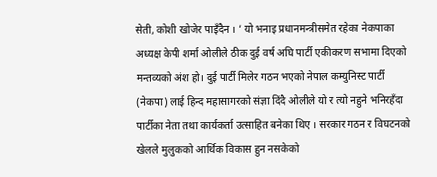सेती, कोशी खोजेर पाइँदैन । ’ यो भनाइ प्रधानमन्त्रीसमेत रहेका नेकपाका अध्यक्ष केपी शर्मा ओलीले ठीक दुई वर्ष अघि पार्टी एकीकरण सभामा दिएको मन्तव्यको अंश हो। दुई पार्टी मिलेर गठन भएको नेपाल कम्युनिस्ट पार्टी (नेकपा) लाई हिन्द महासागरको संज्ञा दिंदै ओलीले यो र त्यो नहुने भनिरहँदा पार्टीका नेता तथा कार्यकर्ता उत्साहित बनेका थिए । सरकार गठन र विघटनको खेलले मुलुकको आर्थिक विकास हुन नसकेको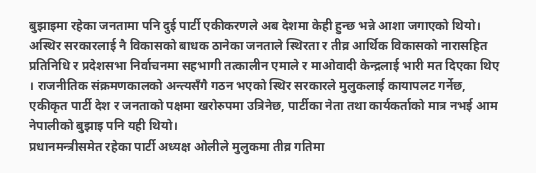बुझाइमा रहेका जनतामा पनि दुई पार्टी एकीकरणले अब देशमा केही हुन्छ भन्ने आशा जगाएको थियो।
अस्थिर सरकारलाई नै विकासको बाधक ठानेका जनताले स्थिरता र तीव्र आर्थिक विकासको नारासहित प्रतिनिधि र प्रदेशसभा निर्वाचनमा सहभागी तत्कालीन एमाले र माओवादी केन्द्रलाई भारी मत दिएका थिए । राजनीतिक संक्रमणकालको अन्त्यसँगै गठन भएको स्थिर सरकारले मुलुकलाई कायापलट गर्नेछ, एकीकृत पार्टी देश र जनताको पक्षमा खरोरुपमा उत्रिनेछ, पार्टीका नेता तथा कार्यकर्ताको मात्र नभई आम नेपालीको बुझाइ पनि यही थियो।
प्रधानमन्त्रीसमेत रहेका पार्टी अध्यक्ष ओलीले मुलुकमा तीव्र गतिमा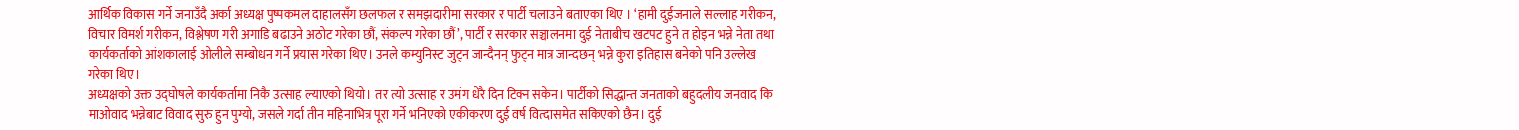आर्थिक विकास गर्ने जनाउँदै अर्का अध्यक्ष पुष्पकमल दाहालसँग छलफल र समझदारीमा सरकार र पार्टी चलाउने बताएका थिए । ‘हामी दुईजनाले सल्लाह गरीकन, विचार विमर्श गरीकन, विश्लेषण गरी अगाडि बढाउने अठोट गरेका छौं, संकल्प गरेका छौं’, पार्टी र सरकार सञ्चालनमा दुई नेताबीच खटपट हुने त होइन भन्ने नेता तथा कार्यकर्ताको आंशकालाई ओलीले सम्बोधन गर्ने प्रयास गरेका थिए। उनले कम्युनिस्ट जुट्न जान्दैनन् फुट्न मात्र जान्दछन् भन्ने कुरा इतिहास बनेको पनि उल्लेख गरेका थिए।
अध्यक्षको उक्त उद्घोषले कार्यकर्तामा निकै उत्साह ल्याएको थियो। तर त्यो उत्साह र उमंग धेरै दिन टिक्न सकेन। पार्टीको सिद्धान्त जनताको बहुदलीय जनवाद कि माओवाद भन्नेबाट विवाद सुरु हुन पुग्यो, जसले गर्दा तीन महिनाभित्र पूरा गर्ने भनिएको एकीकरण दुई वर्ष वित्दासमेत सकिएको छैन। दुई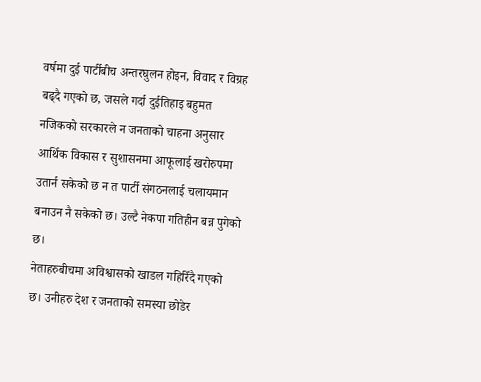वर्षमा दुई पार्टीबीच अन्तरघुलन होइन, विवाद र विग्रह बढ्दै गएको छ, जसले गर्दा दुईतिहाइ बहुमत नजिकको सरकारले न जनताको चाहना अनुसार आर्थिक विकास र सुशासनमा आफूलाई खरोरुपमा उतार्न सकेको छ न त पार्टी संगठनलाई चलायमान बनाउन नै सकेको छ। उल्टै नेकपा गतिहीन बन्न पुगेको छ।
नेताहरुबीचमा अविश्वासको खाडल गहिरिँदै गएको छ। उनीहरु देश र जनताको समस्या छोडेर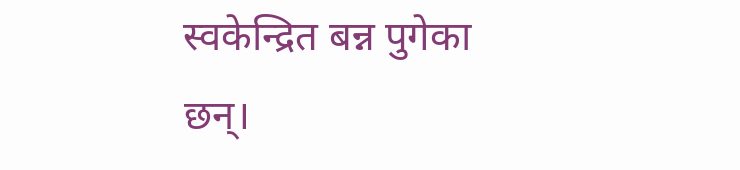स्वकेन्द्रित बन्न पुगेका छन्।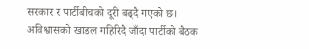सरकार र पार्टीबीचको दूरी बढ्दै गएको छ। अविश्वासको खाडल गहिरिदै जाँदा पार्टीको बैठक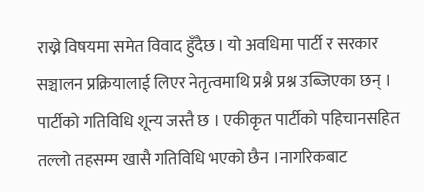राख्ने विषयमा समेत विवाद हुँदैछ। यो अवधिमा पार्टी र सरकार सञ्चालन प्रक्रियालाई लिएर नेतृत्वमाथि प्रश्नै प्रश्न उब्जिएका छन् । पार्टीको गतिविधि शून्य जस्तै छ । एकीकृत पार्टीको पहिचानसहित तल्लो तहसम्म खासै गतिविधि भएको छैन ।नागरिकबाट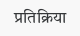प्रतिक्रिया